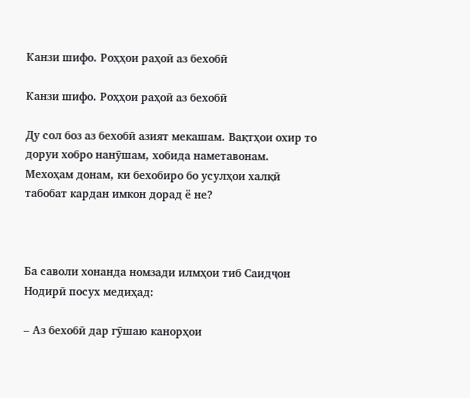Канзи шифо. Роҳҳои раҳоӣ аз бехобӣ

Канзи шифо. Роҳҳои раҳоӣ аз бехобӣ

Ду сол боз аз бехобӣ азият мекашам. Вақтҳои охир то доруи хобро нанӯшам, хобида наметавонам. Мехоҳам донам, ки бехобиро бо усулҳои халқӣ табобат кардан имкон дорад ё не?



Ба саволи хонанда номзади илмҳои тиб Саидҷон Нодирӣ посух медиҳад:

– Аз бехобӣ дар гӯшаю канорҳои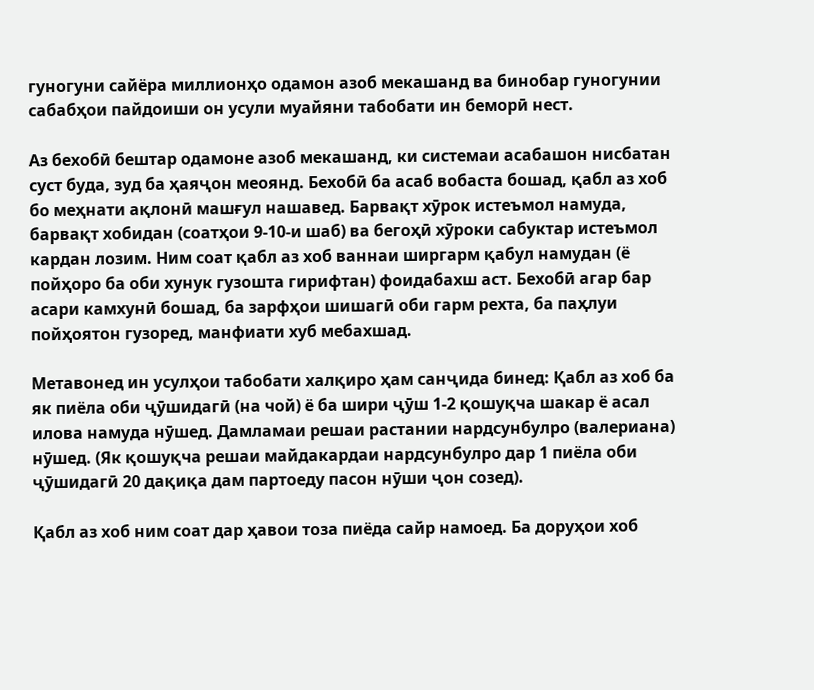гуногуни сайёра миллионҳо одамон азоб мекашанд ва бинобар гуногунии сабабҳои пайдоиши он усули муайяни табобати ин беморӣ нест.

Аз бехобӣ бештар одамоне азоб мекашанд, ки системаи асабашон нисбатан суст буда, зуд ба ҳаяҷон меоянд. Бехобӣ ба асаб вобаста бошад, қабл аз хоб бо меҳнати ақлонӣ машғул нашавед. Барвақт хӯрок истеъмол намуда, барвақт хобидан (соатҳои 9-10-и шаб) ва бегоҳӣ хӯроки сабуктар истеъмол кардан лозим. Ним соат қабл аз хоб ваннаи ширгарм қабул намудан (ё пойҳоро ба оби хунук гузошта гирифтан) фоидабахш аст. Бехобӣ агар бар асари камхунӣ бошад, ба зарфҳои шишагӣ оби гарм рехта, ба паҳлуи пойҳоятон гузоред, манфиати хуб мебахшад.

Метавонед ин усулҳои табобати халқиро ҳам санҷида бинед: Қабл аз хоб ба як пиёла оби ҷӯшидагӣ (на чой) ё ба шири ҷӯш 1-2 қошуқча шакар ё асал илова намуда нӯшед. Дамламаи решаи растании нардсунбулро (валериана) нӯшед. (Як қошуқча решаи майдакардаи нардсунбулро дар 1 пиёла оби ҷӯшидагӣ 20 дақиқа дам партоеду пасон нӯши ҷон созед).

Қабл аз хоб ним соат дар ҳавои тоза пиёда сайр намоед. Ба доруҳои хоб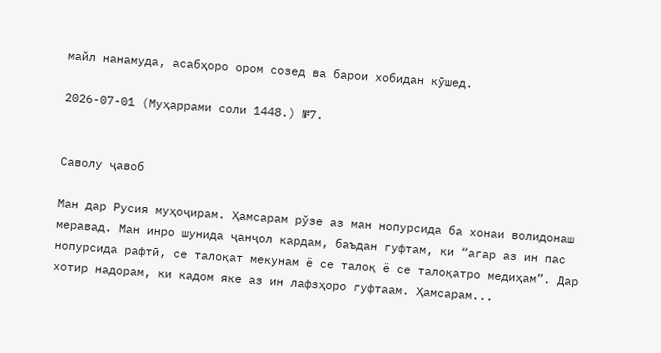майл нанамуда, асабҳоро ором созед ва барои хобидан кӯшед.

2026-07-01 (Муҳаррами соли 1448.) №7.


Саволу ҷавоб

Ман дар Русия муҳоҷирам. Ҳамсарам рўзе аз ман нопурсида ба хонаи волидонаш меравад. Ман инро шунида ҷанҷол кардам, баъдан гуфтам, ки “агар аз ин пас нопурсида рафтӣ, се талоқат мекунам ё се талоқ ё се талоқатро медиҳам”. Дар хотир надорам, ки кадом яке аз ин лафзҳоро гуфтаам. Ҳамсарам...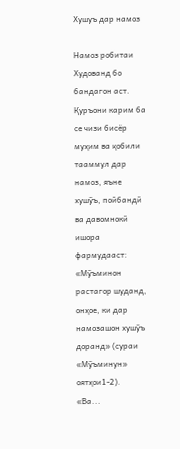Хушуъ дар намоз

Намоз робитаи Худованд бо бандагон аст. Қуръони карим ба се чизи бисёр муҳим ва қобили тааммул дар намоз, яъне хушӯъ, пойбандӣ ва давомнокӣ ишора фармудааст: «Мӯъминон растагор шуданд, онҳое, ки дар намозашон хушӯъ доранд» (сураи «Мӯъминун» оятҳои1-2).   «Ва...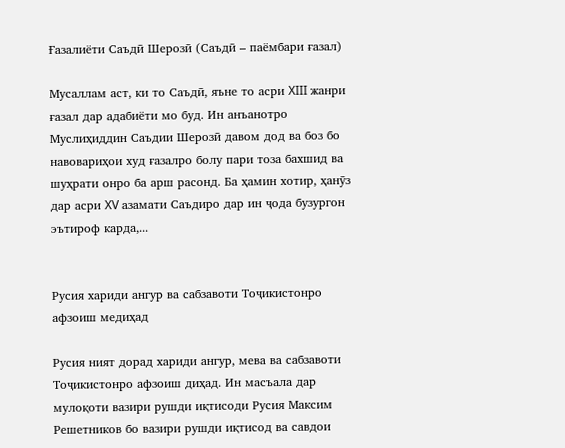Ғазалиёти Саъдӣ Шерозӣ (Саъдӣ – паёмбари ғазал)

Мусаллам аст, ки то Саъдӣ, яъне то асри XIII жанри ғазал дар адабиёти мо буд. Ин анъанотро Муслиҳиддин Саъдии Шерозӣ давом дод ва боз бо навовариҳои худ ғазалро болу пари тоза бахшид ва шуҳрати онро ба арш расонд. Ба ҳамин хотир, ҳанӯз дар асри XV азамати Саъдиро дар ин ҷода бузургон эътироф карда,...


Русия хариди ангур ва сабзавоти Тоҷикистонро афзоиш медиҳад

Русия ният дорад хариди ангур, мева ва сабзавоти Тоҷикистонро афзоиш диҳад. Ин масъала дар мулоқоти вазири рушди иқтисоди Русия Максим Решетников бо вазири рушди иқтисод ва савдои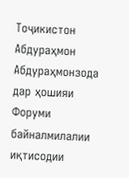Тоҷикистон Абдураҳмон Абдураҳмонзода дар ҳошияи Форуми байналмилалии иқтисодии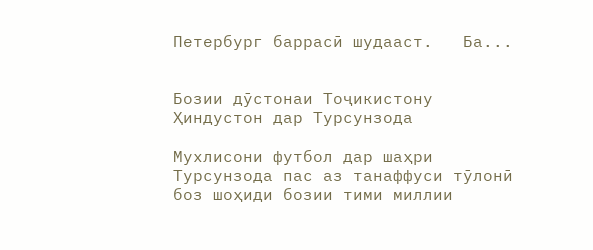Петербург баррасӣ шудааст.   Ба...


Бозии дӯстонаи Тоҷикистону Ҳиндустон дар Турсунзода

Мухлисони футбол дар шаҳри Турсунзода пас аз танаффуси тӯлонӣ боз шоҳиди бозии тими миллии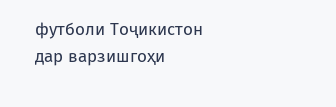футболи Тоҷикистон дар варзишгоҳи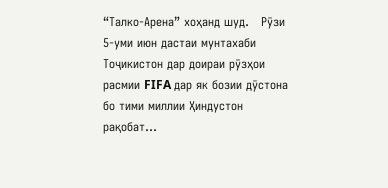“Талко-Арена” хоҳанд шуд.   Рӯзи 5-уми июн дастаи мунтахаби Тоҷикистон дар доираи рӯзҳои расмии FIFA дар як бозии дӯстона бо тими миллии Ҳиндустон рақобат...